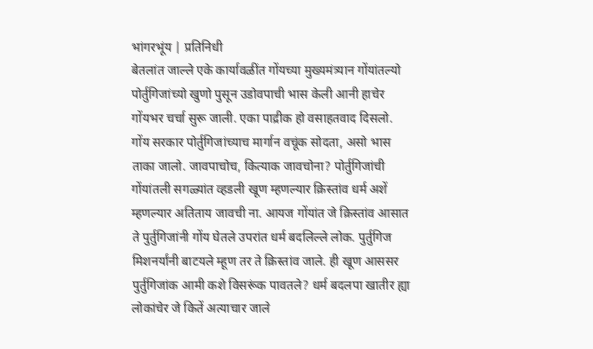भांगरभूंय | प्रतिनिधी
बेतलांत जाल्ले एके कार्यावळींत गोंयच्या मुख्यमंत्र्यान गोंयांतल्यो पोर्तुगिजांच्यो खुणो पुसून उडोवपाची भास केली आनी हाचेर
गोंयभर चर्चा सुरू जाली. एका पाद्रीक हो वसाहतवाद दिसलो. गोंय सरकार पोर्तुगिजांच्याच मार्गान वचूंक सोदता, असो भास ताका जालो. जावपाचोच, कित्याक जावचोना? पोर्तुगिजांची गोंयांतली सगळ्यांत व्हडली खूण म्हणल्यार क्रिस्तांव धर्म अशें म्हणल्यार अतिताय जावची ना. आयज गोंयांत जे क्रिस्तांव आसात ते पुर्तुगिजांनी गोंय घेतले उपरांत धर्म बदलिल्ले लोक. पुर्तुगिज मिशनर्यांनी बाटयले म्हूण तर ते क्रिस्तांव जाले. ही खूण आससर पुर्तुगिजांक आमी कशे विसरूंक पावतले? धर्म बदलपा खातीर ह्या लोकांचेर जे कितें अत्याचार जाले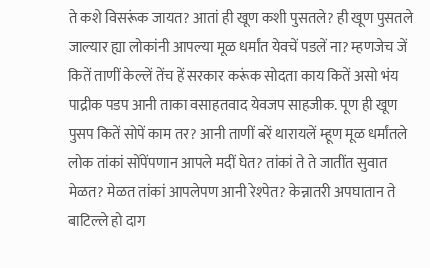ते कशे विसरूंक जायत? आतां ही खूण कशी पुसतले? ही खूण पुसतले जाल्यार ह्या लोकांनी आपल्या मूळ धर्मांत येवचें पडलें ना? म्हणजेच जें कितें ताणीं केल्लें तेंच हें सरकार करूंक सोदता काय कितें असो भंय पाद्रीक पडप आनी ताका वसाहतवाद येवजप साहजीक. पूण ही खूण पुसप कितें सोपें काम तर? आनी ताणीं बरें थारायलें म्हूण मूळ धर्मांतले लोक तांकां सोंपेंपणान आपले मदीं घेत? तांकां ते ते जातींत सुवात मेळत? मेळत तांकां आपलेपण आनी रेश्पेत? केन्नातरी अपघातान ते बाटिल्ले हो दाग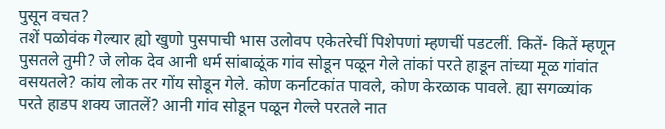पुसून वचत?
तशें पळोवंक गेल्यार ह्यो खुणो पुसपाची भास उलोवप एकेतरेचीं पिशेपणां म्हणचीं पडटलीं. कितें- कितें म्हणून पुसतले तुमी? जे लोक देव आनी धर्म सांबाळूंक गांव सोडून पळून गेले तांकां परते हाडून तांच्या मूळ गांवांत वसयतले? कांय लोक तर गोंय सोडून गेले. कोण कर्नाटकांत पावले, कोण केरळाक पावले. ह्या सगळ्यांक परते हाडप शक्य जातलें? आनी गांव सोडून पळून गेल्ले परतले नात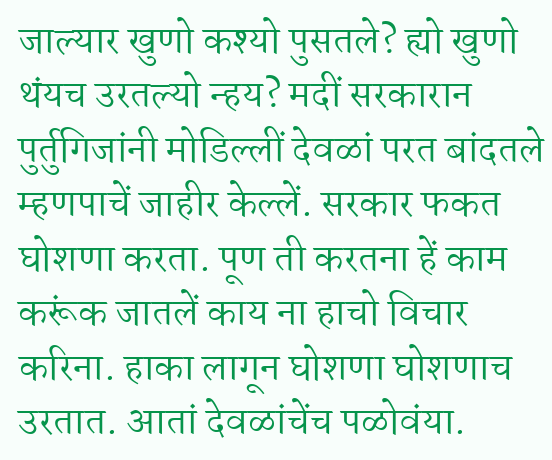जाल्यार खुणो कश्यो पुसतले? ह्यो खुणो थंयच उरतल्यो न्हय? मदीं सरकारान पुर्तुगिजांनी मोडिल्लीं देवळां परत बांदतले म्हणपाचें जाहीर केल्लें. सरकार फकत घोशणा करता. पूण ती करतना हें काम करूंक जातलें काय ना हाचो विचार करिना. हाका लागून घोशणा घोशणाच उरतात. आतां देवळांचेंच पळोवंया.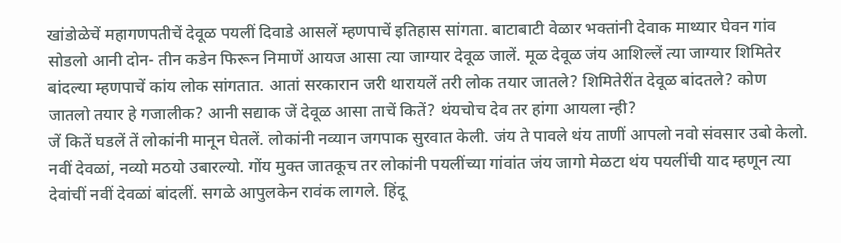खांडोळेचें महागणपतीचें देवूळ पयलीं दिवाडे आसलें म्हणपाचें इतिहास सांगता. बाटाबाटी वेळार भक्तांनी देवाक माथ्यार घेवन गांव सोडलो आनी दोन- तीन कडेन फिरून निमाणें आयज आसा त्या जाग्यार देवूळ जालें. मूळ देवूळ जंय आशिल्लें त्या जाग्यार शिमितेर बांदल्या म्हणपाचें कांय लोक सांगतात. आतां सरकारान जरी थारायलें तरी लोक तयार जातले? शिमितेरींत देवूळ बांदतले? कोण जातलो तयार हे गजालीक? आनी सद्याक जें देवूळ आसा ताचें कितें? थंयचोच देव तर हांगा आयला न्ही?
जें कितें घडलें तें लोकांनी मानून घेतलें. लोकांनी नव्यान जगपाक सुरवात केली. जंय ते पावले थंय ताणीं आपलो नवो संवसार उबो केलो. नवीं देवळां, नव्यो मठयो उबारल्यो. गोंय मुक्त जातकूच तर लोकांनी पयलींच्या गांवांत जंय जागो मेळटा थंय पयलींची याद म्हणून त्या देवांचीं नवीं देवळां बांदलीं. सगळे आपुलकेन रावंक लागले. हिंदू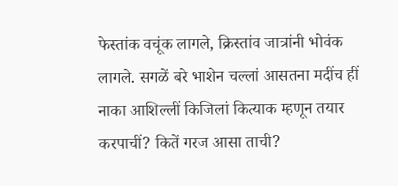फेस्तांक वचूंक लागले, क्रिस्तांव जात्रांनी भोवंक लागले. सगळें बरे भाशेन चल्लां आसतना मदींच हीं नाका आशिल्लीं किजिलां कित्याक म्हणून तयार करपाचीं? कितें गरज आसा ताची?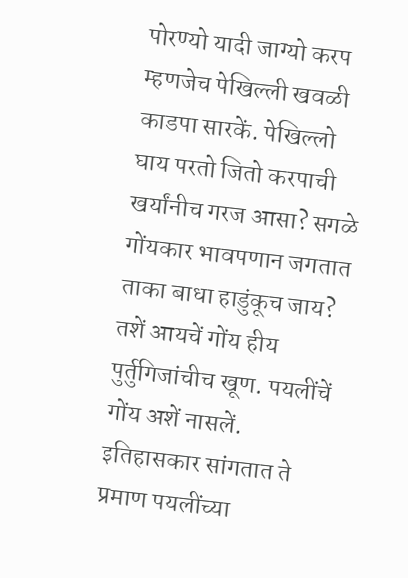पोरण्यो यादी जाग्यो करप म्हणजेच पेखिल्ली खवळी काडपा सारकें. पेखिल्लो घाय परतो जितो करपाची खर्यांनीच गरज आसा? सगळे गोंयकार भावपणान जगतात ताका बाधा हाडुंकूच जाय?
तशें आयचें गोंय हीय पुर्तुगिजांचीच खूण. पयलींचें गोंय अशें नासलें. इतिहासकार सांगतात ते प्रमाण पयलींच्या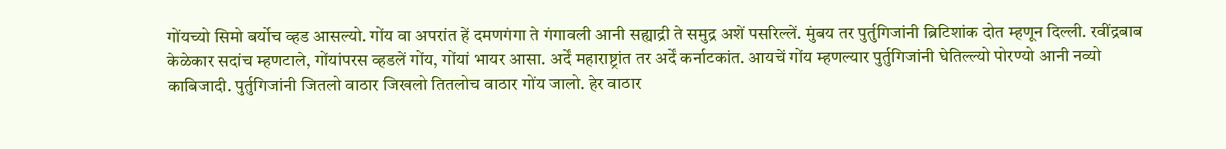गोंयच्यो सिमो बर्योच व्हड आसल्यो. गोंय वा अपरांत हें दमणगंगा ते गंगावली आनी सह्याद्री ते समुद्र अशें पसरिल्लें. मुंबय तर पुर्तुगिजांनी ब्रिटिशांक दोत म्हणून दिल्ली. रवींद्रबाब केळेकार सदांच म्हणटाले, गोंयांपरस व्हडलें गोंय, गोंयां भायर आसा. अर्दें महाराष्ट्रांत तर अर्दें कर्नाटकांत. आयचें गोंय म्हणल्यार पुर्तुगिजांनी घेतिल्ल्यो पोरण्यो आनी नव्यो काबिजादी. पुर्तुगिजांनी जितलो वाठार जिखलो तितलोच वाठार गोंय जालो. हेर वाठार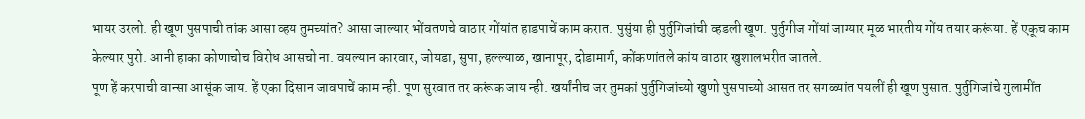भायर उरलो. ही खूण पुसपाची तांक आसा व्हय तुमच्यांत? आसा जाल्यार भोंवतणचे वाठार गोंयांत हाडपाचें काम करात. पुसुंया ही पुर्तुगिजांची व्हडली खूण. पुर्तुगीज गोंयां जाग्यार मूळ भारतीय गोंय तयार करूंया. हें एकूच काम केल्यार पुरो. आनी हाका कोणाचोच विरोध आसचो ना. वयल्यान कारवार, जोयडा, सुपा, हल्ल्याळ, खानापूर, दोडामार्ग, कोंकणांतले कांय वाठार खुशालभरीत जातले.
पूण हें करपाची वान्सा आसूंक जाय. हें एका दिसान जावपाचें काम न्ही. पूण सुरवात तर करूंक जाय न्ही. खर्यांनीच जर तुमकां पुर्तुगिजांच्यो खुणो पुसपाच्यो आसत तर सगळ्यांत पयलीं ही खूण पुसात. पुर्तुगिजांचे गुलामींत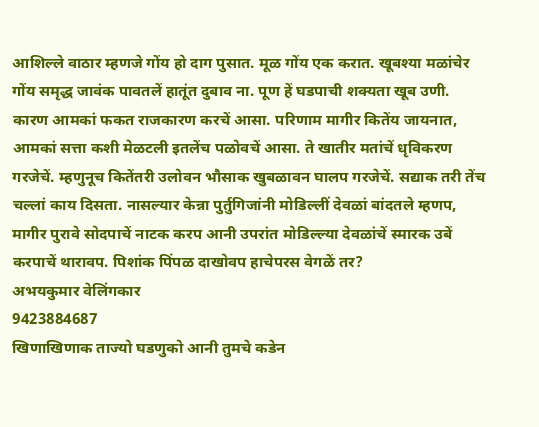आशिल्ले वाठार म्हणजे गोंय हो दाग पुसात. मूळ गोंय एक करात. खूबश्या मळांचेर गोंय समृद्ध जावंक पावतलें हातूंत दुबाव ना. पूण हें घडपाची शक्यता खूब उणी. कारण आमकां फकत राजकारण करचें आसा. परिणाम मागीर कितेंय जायनात, आमकां सत्ता कशी मेळटली इतलेंच पळोवचें आसा. ते खातीर मतांचें धृविकरण गरजेचें. म्हणुनूच कितेंतरी उलोवन भौसाक खुबळावन घालप गरजेचें. सद्याक तरी तेंच चल्लां काय दिसता. नासल्यार केन्ना पुर्तुगिजांनी मोडिल्लीं देवळां बांदतले म्हणप, मागीर पुरावे सोदपाचें नाटक करप आनी उपरांत मोडिल्ल्या देवळांचें स्मारक उबें करपाचें थारावप. पिशांक पिंपळ दाखोवप हाचेपरस वेगळें तर?
अभयकुमार वेलिंगकार
9423884687
खिणाखिणाक ताज्यो घडणुको आनी तुमचे कडेन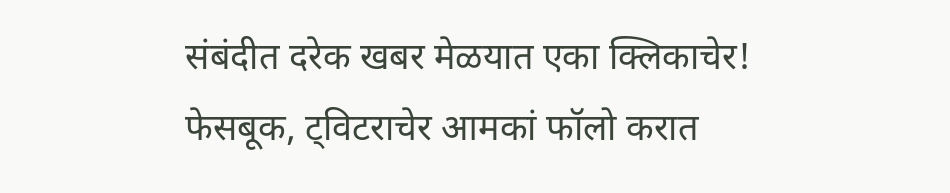संबंदीत दरेक खबर मेळयात एका क्लिकाचेर! फेसबूक, ट्विटराचेर आमकां फॉलो करात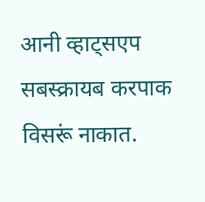आनी व्हाट्सएप सबस्क्रायब करपाक विसरूं नाकात.